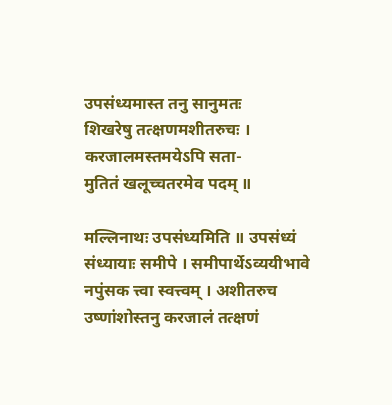उपसंध्यमास्त तनु सानुमतः
शिखरेषु तत्क्षणमशीतरुचः ।
करजालमस्तमयेऽपि सता-
मुतितं खलूच्चतरमेव पदम् ॥

मल्लिनाथः उपसंध्यमिति ॥ उपसंध्यं संध्यायाः समीपे । समीपार्थेऽव्ययीभावे नपुंसक त्त्वा स्वत्त्वम् । अशीतरुच उष्णांशोस्तनु करजालं तत्क्षणं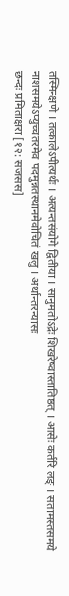तस्मिन्क्षणे । तत्कालेऽपीत्यर्थः । अत्यन्तसंयोगे द्वितीया । सानुमतोऽद्रेः शिखरेष्वास्तातिष्ठत् । आसेः कर्तरि लङ् । सतामस्तसमये नाशसमयेऽप्युच्चतरमेव पदमुन्नतस्थानमेवोचितं खलु । अर्थान्तरन्यासः
छन्दः प्रमिताक्षरा [१२: सजसस]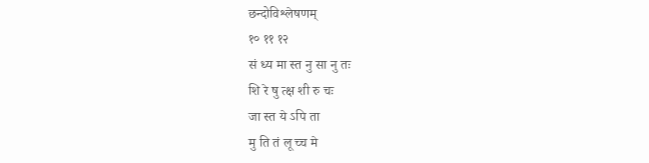छन्दोविश्लेषणम्
१० ११ १२
सं ध्य मा स्त नु सा नु तः
शि रे षु त्क्ष शी रु चः
जा स्त ये ऽपि ता
मु ति तं लू च्च मे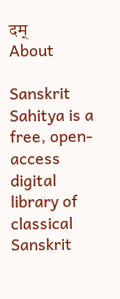दम्
About

Sanskrit Sahitya is a free, open-access digital library of classical Sanskrit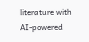literature with AI-powered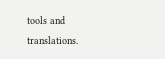tools and translations.